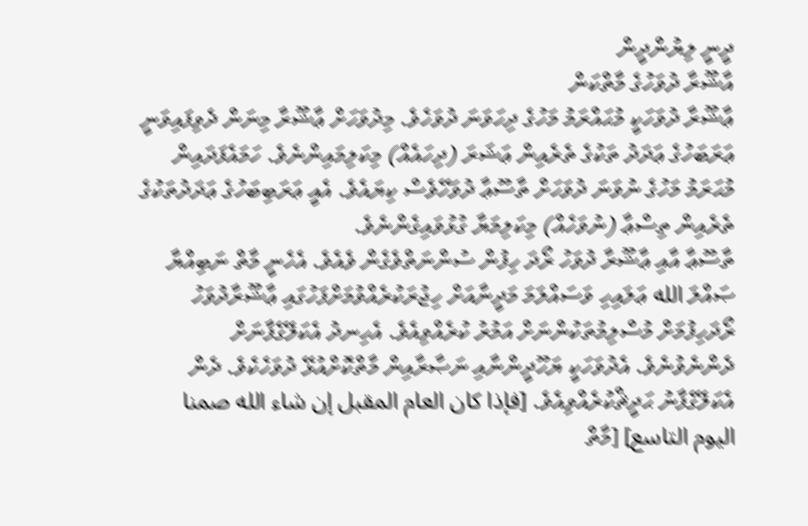ދީނީ ލިޔުންދީން
އާޝޫރާ ދުވަހުގެ މާތްކަން
ޢާޝޫރާ ދުވަހަކީ މުޙައްރަމު މަހުގެ ދިހަވަނަ ދުވަހެވެ. މިދުވަހަށް ޢާޝޫރާ މިނަން ދެވިފައިވަނީ ޢަރަބަހުގެ ޢަދަދު ތަކުގެ ތެރެއިން ޢަޝަރަ (ދިހައެއް) މިކަލިމައިންނެވެ. ހަމައެފަދައިން މުޙަރަމު މަހުގެ ނުވަނަ ދުވަހަށް ތާސޫޢާ ދުވަހޭވެސް ކިޔައެވެ. އެއީ ޢަރަބިބަހުގެ ޢަދަދުތަކުގެ ތެރެއިން ތިސްޢާ (ނުވަހެއް) މިކަލިމަޔާ ގުޅުވައިގެންނެވެ.
ތާސޫޢާ އާއި ޢާޝޫރާ ދުވަހު ރޯދަ ހިފުން ސުންނަތްވެގެން ވެއެވެ. އެހެނީ މާތް ނަބިއްޔާ ޞައްލަ الله ޢަލައިހި ވަސައްލަމަ މަދީނާއަށް ހިޖުރަކުރެއްވުމަށްފަހުގައި ޢާޝޫރާދުވަހު ރޯދަހިފުމަށް މުސްލިމުތަކުންނަށް އަމުރު ކުރެއްވިއެވެ. އެހިނދު އެކަލޭގެފާނަށް ދެންނެވުނެވެ. އެދުވަހަކީ ޔަހޫދީންނާއި ނަޞާރާއިން މާތްކޮށްއުޅޭ ދުވަހެކެވެ. ދެން އެކަލޭގެފާނު ޙަދީޘްކުރެއްވިއެވެ. [فإذا كان العام المقبل إن شاء الله صمنا اليوم التاسع] [މާތް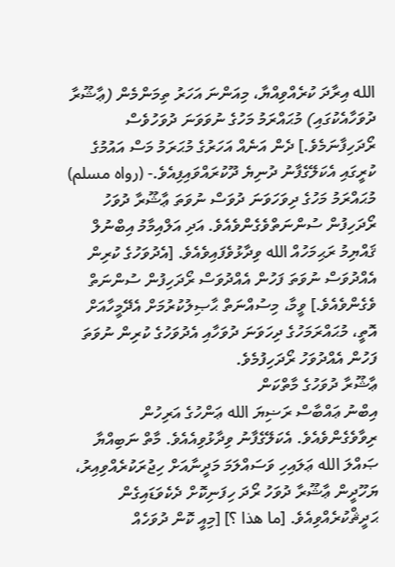الله އިރާދަ ކުރެއްވިއްޔާ، މިއަންނަ އަހަރު ތިމަންމެން (ޢާޝޫރާ ދުވަހާއެކުގައި) މުޙައްރަމު މަހުގެ ނުވަވަނަ ދުވަހުވެސް ރޯދަހިފާނަމެވެ.] ދެން އަނެއް އަހަރުގެ މުޙަރަމު މަސް އައުމުގެ ކުރީގައި އެކަލޭގެފާނު ދުނިޔެ ދޫކުރައްވައިފިއެވެ.- (رواه مسلم)
މުޙައްރަމު މަހުގެ ދިވަހަވަނަ ދުވަސް ނުވަތަ ޢާޝޫރާ ދުވަހު ރޯދަހިފުން ސުންނަތްވެގެންވެއެވެ. އަދި އަލްއިމާމު އިބްނުލް ޤައްޔިމު ރަޙިމަހުއް الله ވިދާޅުވެފައިވެއެވެ. [އެދުވަހުގެ ކުރިން އެއްދުވަސް ނުވަތަ ފަހުން އެއްދުވަސް ރޯދަހިފުން ސުންނަތް ވެގެންވެއެވެ.] ވީމާ، މިސުއްނަތް ޙާޞިލުކުރުމަށް އެދޭމީހާއަށް އޮތީ، މުޙައްރަމަހުގެ ދިހަވަނަ ދުވަހާއި އެދުވަހުގެ ކުރިން ނުވަތަ ފަހުން އެއްދުވަހު ރޯދަހިފުމެވެ.
ޢާޝޫރާ ދުވަހުގެ މާތްކަން
އިބްނު ޢައްބާސް ރަޟިޔަ الله ޢަންހުގެ އަރިހުން ރިވާވެގެންވެއެވެ. އެކަލޭގެފާނު ވިދާޅުވިއެއެވެ. މާތް ނަބިއްޔާ ޞައްލަ الله ޢަލައިހި ވަސައްލަމަ މަދީނާއަށް ހިޖުރަކުރެއްވިއިރު، ޔަހޫދީން ޢާޝޫރާ ދުވަހު ރޯދަ ހިފަނިކޮށް ދެކެވަޑައިގެން ޙަދީޘްކުރެއްވިއެވެ. [ما هذا ؟] [މިއީ ކޮން ދުވަހެއް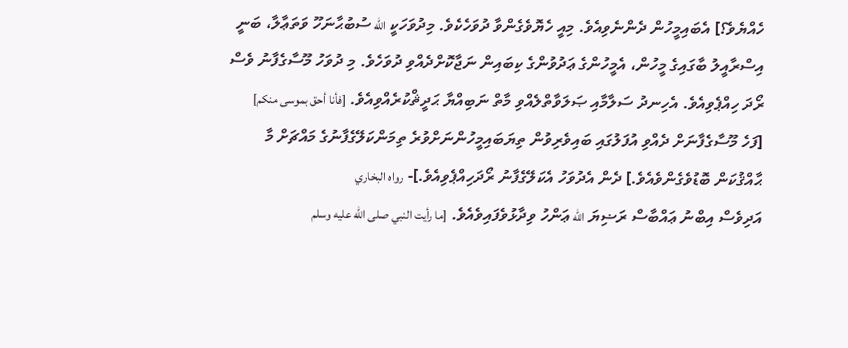ހެއްޔެވެ؟] އެބައިމީހުން ދެންނެވިއެވެ. މިއީ ހެޔޮވެގެންވާ ދުވަހެކެވެ. މިދުވަހަކީ الله ސުބުޙާނަހޫ ވަތަޢާލާ، ބަނީ އިސްރާއީލު ބާގައިގެ މީހުން، އެމީހުންގެ ޢަދުވުންގެ ކިބައިން ނަޖާކޮށްދެއްވި ދުވަހެވެ. މި ދުވަހު މޫސާގެފާނު ވެސް ރޯދަ ހިއްޕެވިއެވެ. އެހިނދު ސަލާމާއި ޞަލަވާތްލެއްވި މާތް ނަބިއްޔާ ޙަދީޘްކުރެއްވިއެވެ. [فأنا أحق بموسى منكم] [ފަހެ މޫސާގެފާނަށް ދެއްވި އުފަލުގައި ބައިވެރިވުން ތިޔަބައިމީހުންނަށްވުރެ ތިމަންކަލޭގެފާނުގެ މައްޗަށް މާ ޙާއްޤުކަން ބޮޑުވެގެންވެއެވެ.] ދެން އެދުވަހު އެކަލޭގެފާނު ރޯދަހިއްޕެވިއެވެ.]- رواه البخاري
އަދިވެސް އިބްނު ޢައްބާސް ރަޟިޔަ الله ޢަންހު ވިދާޅުވެފައިވެއެވެ. [ما رأيت النبي صلى الله عليه وسلم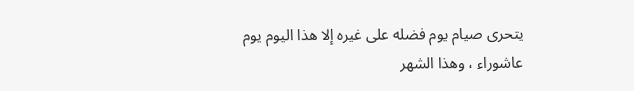يتحرى صيام يوم فضله على غيره إلا هذا اليوم يوم عاشوراء ، وهذا الشهر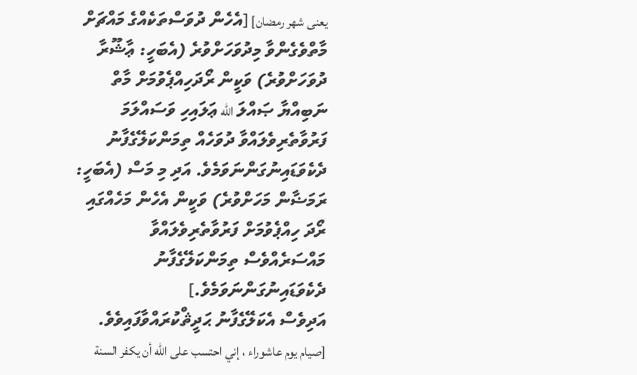يعنى شهر رمضان] [އެހެން ދުވަސްތަކެއްގެ މައްޗަށް މާތްވެގެންވާ މިދުވަހަށްވުރެ (އެބަހީ: ޢާޝޫރާ ދުވަހަށްވުރެ) ވަކީން ރޯދަހިއްޕެވުމަށް މާތް ނަބިއްޔާ ޞައްލަ الله ޢަލައިހި ވަސައްލަމަ ފަރުވާތެރިވެލައްވާ ދުވަހެއް ތިމަންކަލޭގެފާނު ދެކެވަޑައިނުގަންނަވަމެވެ. އަދި މި މަސް (އެބަހީ: ރަމަޟާން މަހަށްވުރެ) ވަކީން އެހެން މަހެއްގައި ރޯދަ ހިއްޕެވުމަށް ފަރުވާތެރިވެލައްވާ މައްސަރެއްވެސް ތިމަންކަލޭގެފާނު ދެކެވަޑައިނުގަންނަވަމެވެ.]
އަދިވެސް އެކަލޭގެފާނު ޙަދީޘްކުރައްވާފައިވެވެ. [صيام يوم عاشوراء ، إني احتسب على الله أن يكفر السنة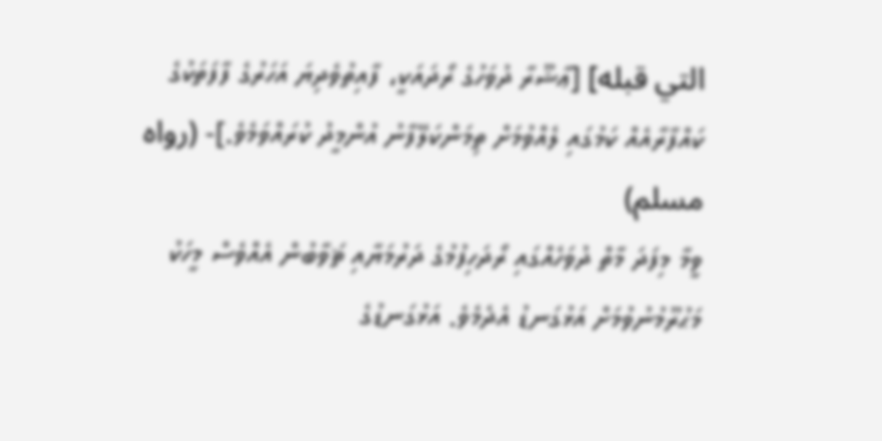التي قبله] [ޢާޝޫރާ ދުވަހުގެ ރޯދައަކީ، ފާއިތުވެދިޔަ އަހަރުގެ ފާފަތަކުގެ ކައްފާރާއެއް ކަމުގައި ލެއްވުމަށް ތިމަންކަލޭފާނު އުންމީދު ކުރައްވަމެވެ.]- (رواه مسلم)
ވީމާ މިފަދަ މާތް ދުވަހެއްގައި ރޯދަހިފުމުގެ ދަރުމަޔާއި ޘަވާބުން އެއްވެސް މީހަކު މަޙުރޫމުނުވުމަށް އަޅުގަނޑު އެދެމެވެ. އަޅުގަނޑުގެ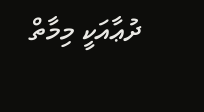ދުޢާއަކީ މިމާތް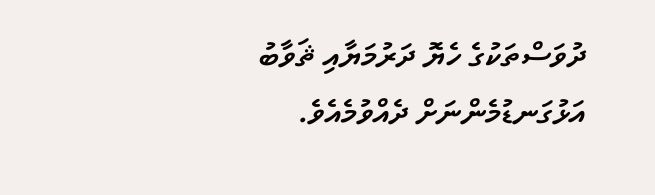ދުވަސްތަކުގެ ހެޔޮ ދަރުމަޔާއި ޘަވާބު އަޅުގަނޑުމެންނަށް ދެއްވުމެއެވެ.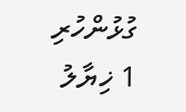ގުޅުންހުރި
1 ޚިޔާލު